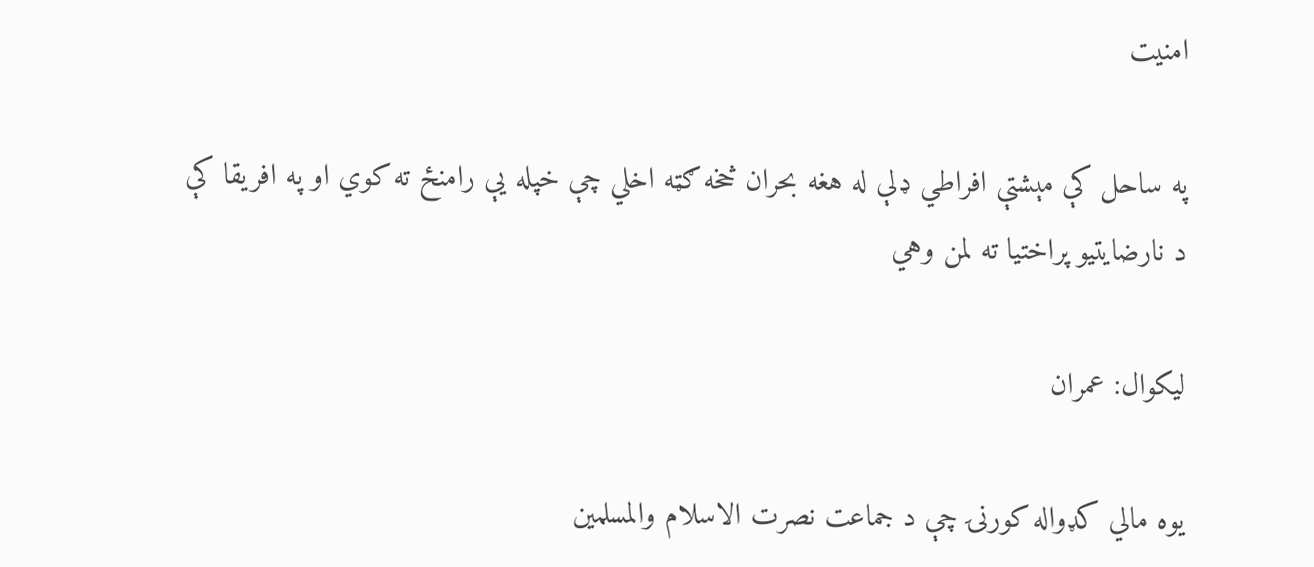امنیت

په ساحل کې مېشتې افراطي ډلې له هغه بحران څخه ګټه اخلي چې خپله يې رامنځ ته کوي او په افريقا کې د نارضایتیو پراختیا ته لمن وهي

لیکوال: عمران

يوه مالي کډواله کورنۍ چې د جماعت نصرت الاسلام والمسلمين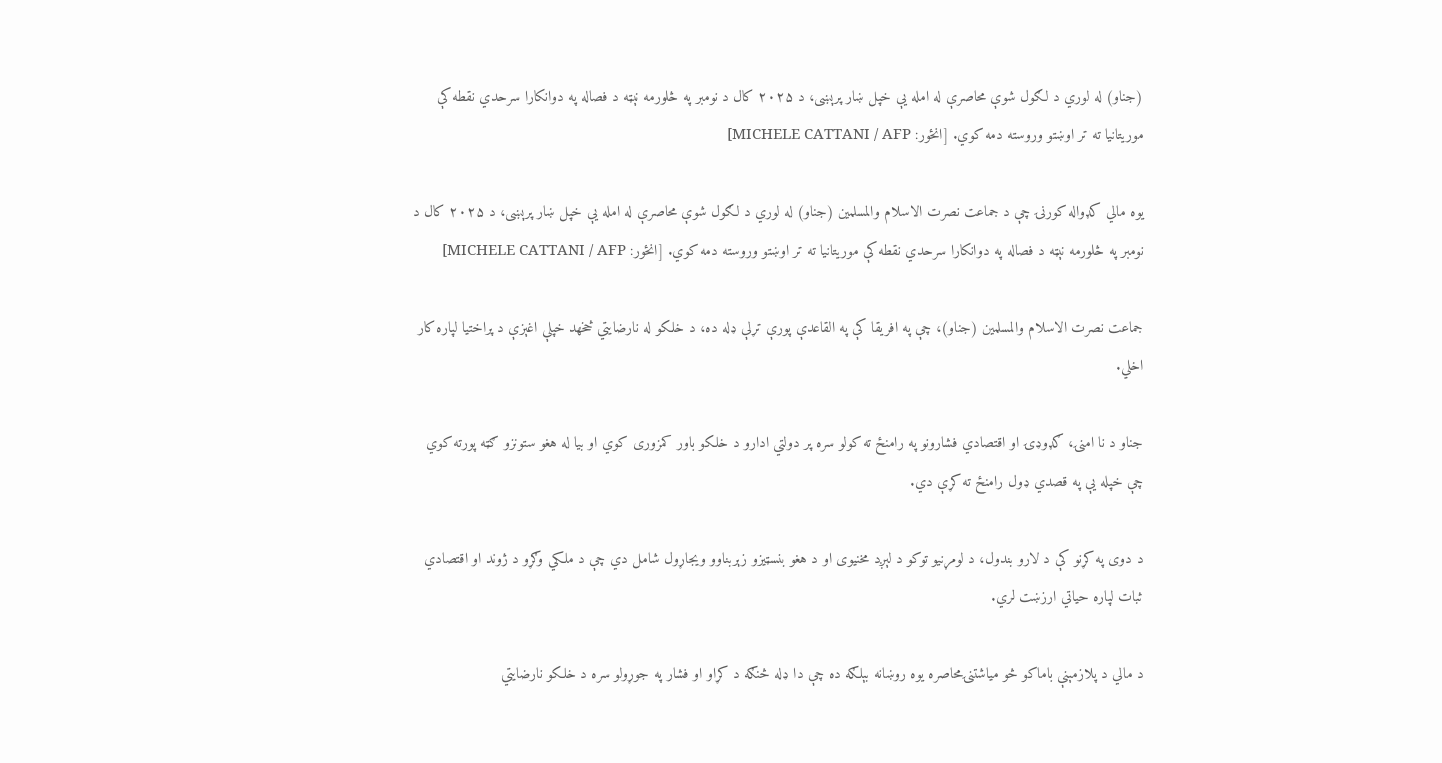(جناو) له لوري د لګول شوې محاصرې له امله يې خپل ښار پرېښی، د ۲۰۲۵ کال د نومبر په څلورمه نېټه د فصاله په دوانکارا سرحدي نقطه کې موريتانيا ته تر اوښتو وروسته دمه کوي. [انځور: MICHELE CATTANI / AFP]

يوه مالي کډواله کورنۍ چې د جماعت نصرت الاسلام والمسلمين (جناو) له لوري د لګول شوې محاصرې له امله يې خپل ښار پرېښی، د ۲۰۲۵ کال د نومبر په څلورمه نېټه د فصاله په دوانکارا سرحدي نقطه کې موريتانيا ته تر اوښتو وروسته دمه کوي. [انځور: MICHELE CATTANI / AFP]

جماعت نصرت الاسلام والمسلمين (جناو)، چې په افريقا کې په القاعدې پورې تړلې ډله ده، د خلکو له نارضايتي څخهد خپلې اغېزې د پراختیا لپاره کار اخلي.

جناو د نا امنۍ، ګډوډۍ او اقتصادي فشارونو په رامنځ ته کولو سره پر دولتي ادارو د خلکو باور کمزوری کوي او بيا له هغو ستونزو ګټه پورته کوي چې خپله يې په قصدي ډول رامنځ ته کړې دي.

د دوی په کړنو کې د لارو بندول، د لومړنيو توکو د لېږد مخنيوی او د هغو بنسټيزو زېربناوو ويجاړول شامل دي چې د ملکي وګړو د ژوند او اقتصادي ثبات لپاره حياتي ارزښت لري.

د مالي د پلازمېنې باماکو څو مياشتنۍمحاصره یوه روښانه بېلګه ده چې دا ډله څنګه د کړاو او فشار په جوړولو سره د خلکو نارضايتي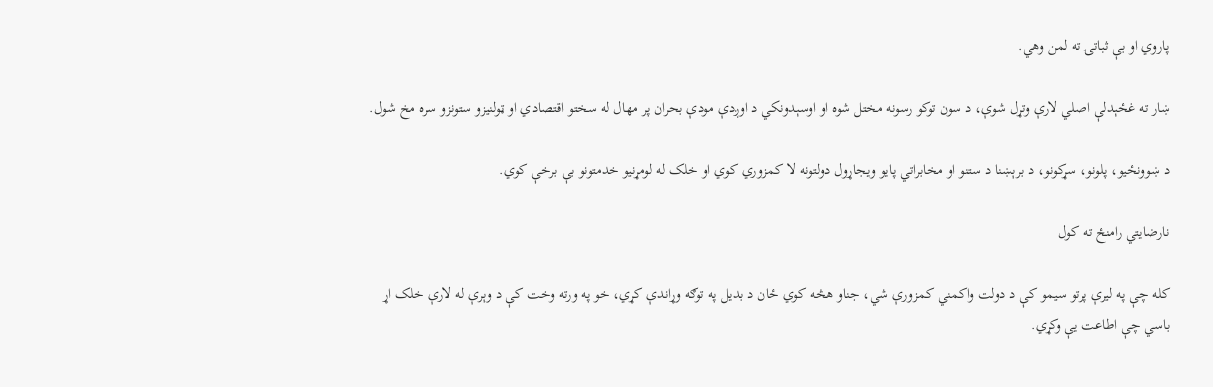پاروي او بې ثباتۍ ته لمن وهي.

ښار ته غځېدلې اصلي لارې وتړل شوې، د سون توکو رسونه مختل شوه او اوسېدونکي د اوږدې مودې بحران پر مهال له سختو اقتصادي او ټولنيزو ستونزو سره مخ شول.

د ښوونځيو، پلونو، سړکونو، د برېښنا د ستنو او مخابراتي پایو ويجاړول دولتونه لا کمزوري کوي او خلک له لومړنيو خدمتونو بې برخې کوي.

نارضايتي رامنځ ته کول

کله چې په ليرې پرتو سيمو کې د دولت واکمني کمزورې شي، جناو هڅه کوي ځان د بديل په توګه وړاندې کړي، خو په ورته وخت کې د وېرې له لارې خلک اړ باسي چې اطاعت یې وکړي.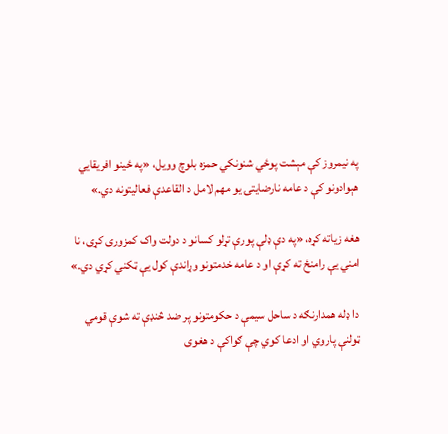په نيمروز کې مېشت پوځي شنونکي حمزه بلوچ وويل، «په ځينو افريقايي هېوادونو کې د عامه نارضایتۍ يو مهم لامل د القاعدې فعاليتونه دي.»

هغه زياته کړه، «په دې ډلې پورې تړلو کسانو د دولت واک کمزوری کړی، نا امني يې رامنځ ته کړې او د عامه خدمتونو وړاندې کول يې ټکني کړي دي.»

دا ډله همدارنګه د ساحل سيمې د حکومتونو پر ضد څنډې ته شوې قومي ټولنې پاروي او ادعا کوي چې ګواکې د هغوی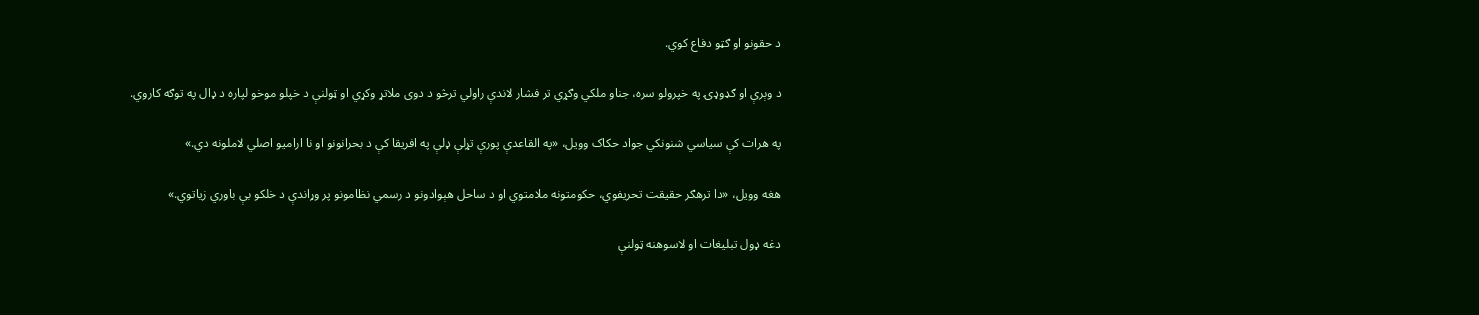د حقونو او ګټو دفاع کوي.

د وېرې او ګډوډۍ په خپرولو سره، جناو ملکي وګړي تر فشار لاندې راولي ترڅو د دوی ملاتړ وکړي او ټولنې د خپلو موخو لپاره د ډال په توګه کاروي.

په هرات کې سياسي شنونکي جواد حکاک وويل، «په القاعدې پورې تړلې ډلې په افريقا کې د بحرانونو او نا اراميو اصلي لاملونه دي.»

هغه وويل، «دا ترهګر حقيقت تحريفوي، حکومتونه ملامتوي او د ساحل هېوادونو د رسمي نظامونو پر وړاندې د خلکو بې باوري زياتوي.»

دغه ډول تبليغات او لاسوهنه ټولنې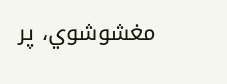مغشوشوي، پر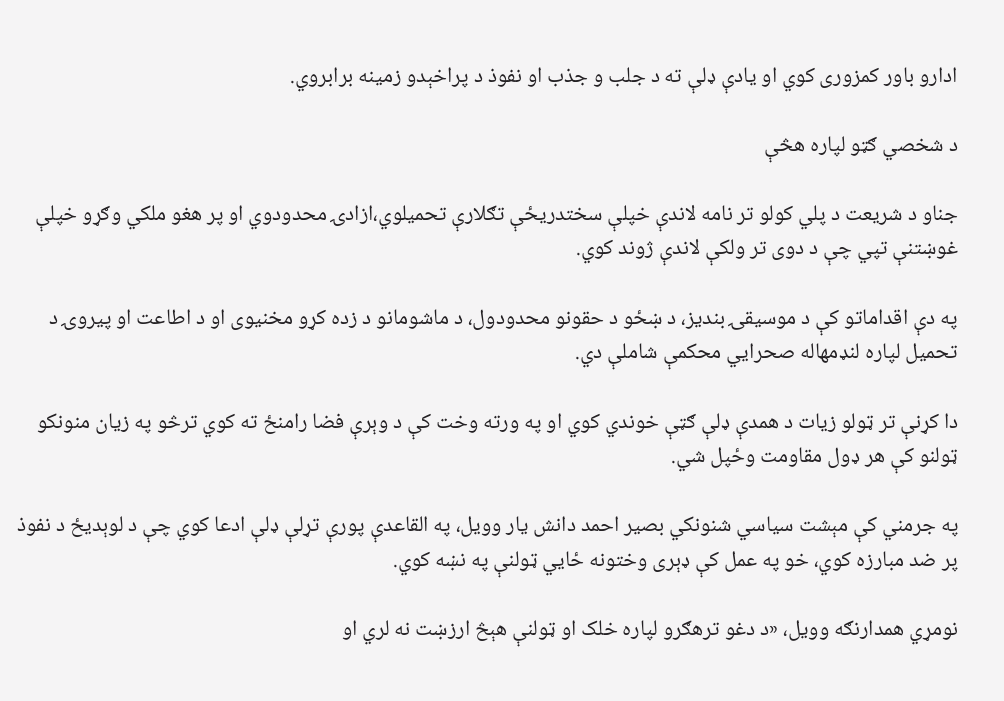ادارو باور کمزوری کوي او یادې ډلې ته د جلب و جذب او نفوذ د پراخېدو زمينه برابروي.

د شخصي ګټو لپاره هڅې

جناو د شريعت د پلي کولو تر نامه لاندې خپلې سختدريځې تګلارې تحميلوي،ازادۍ محدودوي او پر هغو ملکي وګړو خپلې غوښتنې تپي چې د دوی تر ولکې لاندې ژوند کوي.

په دې اقداماتو کې د موسيقۍ بنديز، د ښځو د حقونو محدودول، د ماشومانو د زده کړو مخنيوی او د اطاعت او پیروۍ د تحمیل لپاره لنډمهاله صحرايي محکمې شاملې دي.

دا کړنې تر ټولو زيات د همدې ډلې ګټې خوندي کوي او په ورته وخت کې د وېرې فضا رامنځ ته کوي ترڅو په زيان منونکو ټولنو کې هر ډول مقاومت وځپل شي.

په جرمني کې مېشت سياسي شنونکي بصير احمد دانش يار وويل، په القاعدې پورې تړلې ډلې ادعا کوي چې د لوېديځ د نفوذ پر ضد مبارزه کوي، خو په عمل کې ډېری وختونه ځايي ټولنې په نښه کوي.

نومړي همدارنګه وويل، «د دغو ترهګرو لپاره خلک او ټولنې هېڅ ارزښت نه لري او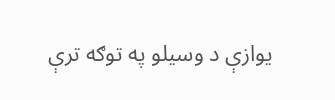يوازې د وسيلو په توګه ترې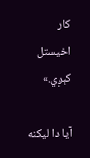کار اخيستل کېږي.»

آیا دا لیکنه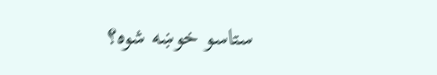ستاسو خوښه شوه؟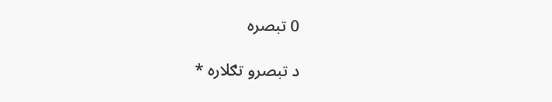0 تبصره

د تبصرو تګلاره *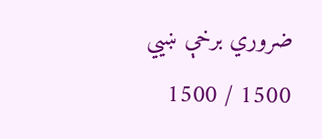ضروري برخې ښيي 1500 / 1500